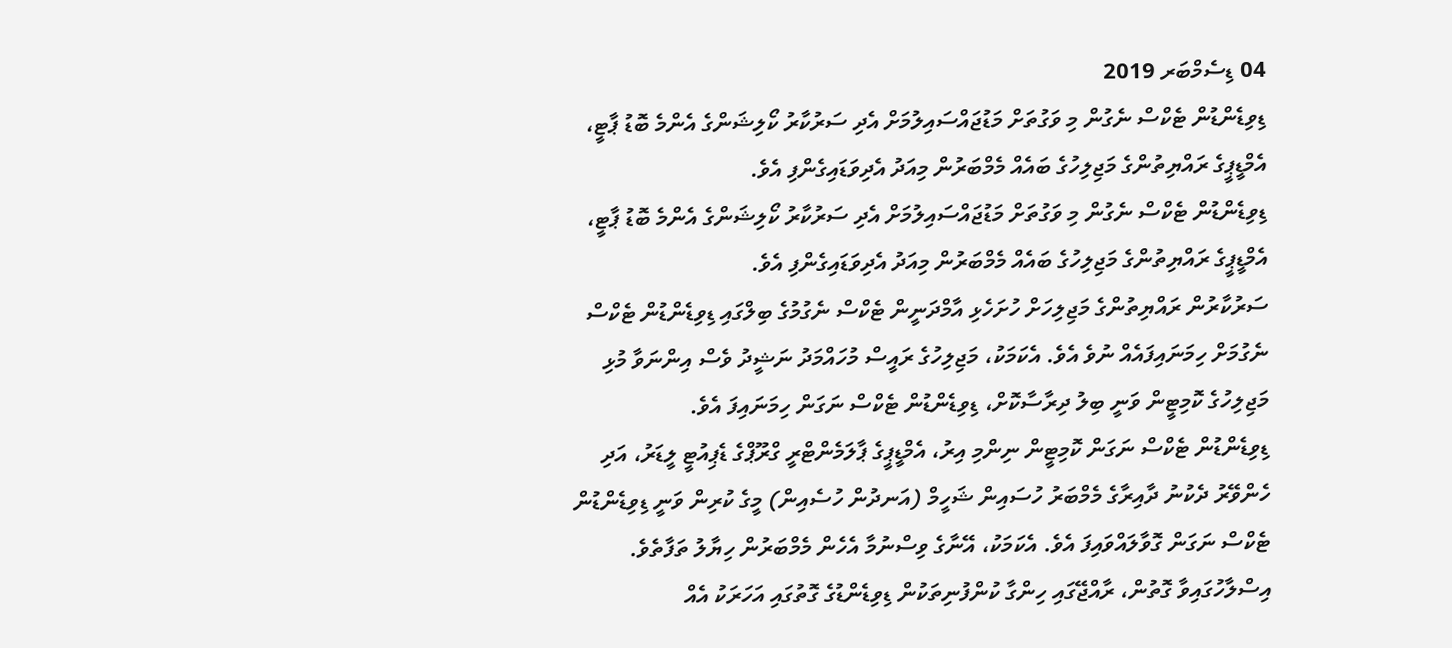04 ޑިސެމްބަރ 2019
ޑިވިޑެންޑުން ޓެކްސް ނެގުން މި ވަގުތަށް މަޑުޖައްސައިލުމަށް އެދި ސަރުކާރު ކޯލިޝަންގެ އެންމެ ބޮޑު ޕާޓީ، އެމްޑީޕީގެ ރައްޔިތުންގެ މަޖިލިހުގެ ބައެއް މެމްބަރުން މިއަދު އެދިވަޑައިގެންފި އެވެ.
ޑިވިޑެންޑުން ޓެކްސް ނެގުން މި ވަގުތަށް މަޑުޖައްސައިލުމަށް އެދި ސަރުކާރު ކޯލިޝަންގެ އެންމެ ބޮޑު ޕާޓީ، އެމްޑީޕީގެ ރައްޔިތުންގެ މަޖިލިހުގެ ބައެއް މެމްބަރުން މިއަދު އެދިވަޑައިގެންފި އެވެ.
ސަރުކާރުން ރައްޔިތުންގެ މަޖިލިހަށް ހުށަހެޅި އާމްދަނީން ޓެކްސް ނެގުމުގެ ބިލްގައި ޑިވިޑެންޑުން ޓެކްސް ނެގުމަށް ހިމަނައިފައެއް ނުވެ އެވެ. އެކަމަކު، މަޖިލިހުގެ ރައީސް މުހައްމަދު ނަޝީދު ވެސް އިންނަވާ މުޅި މަޖިލިހުގެ ކޮމިޓީން ވަނީ ބިލު ދިރާސާކޮށް، ޑިވިޑެންޑުން ޓެކްސް ނަގަން ހިމަނައިފަ އެވެ.
ޑިވިޑެންޑުން ޓެކްސް ނަގަން ކޮމިޓީން ނިންމި އިރު، އެމްޑީޕީގެ ޕާލަމެންޓްރީ ގްރޫޕްގެ ޑެޕިއުޓީ ލީޑަރު، އަދި ހެންވޭރު ދެކުނު ދާއިރާގެ މެމްބަރު ހުސައިން ޝަހީމް (އަނދުން ހުސެއިން) މީގެ ކުރިން ވަނީ ޑިވިޑެންޑުން ޓެކްސް ނަގަން ގޮވާލައްވައިފަ އެވެ. އެކަމަކު، އޭނާގެ ވިސްނުމާ އެހެން މެމްބަރުން ހިޔާލު ތަފާތެވެ.
އިސްލާހުގައިވާ ގޮތުން، ރާއްޖޭގައި ހިންގާ ކުންފުނިތަކުން ޑިވިޑެންޑުގެ ގޮތުގައި އަހަރަކު އެއް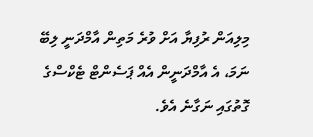މިލިއަން ރުފިޔާ އަށް ވުރެ މަތިން އާމްދަނީ ލިބޭ ނަމަ، އެ އާމްދަނީން އެއް ޕަސެންޓް ޓެކްސްގެ ގޮތުގައި ނަގާނެ އެވެ.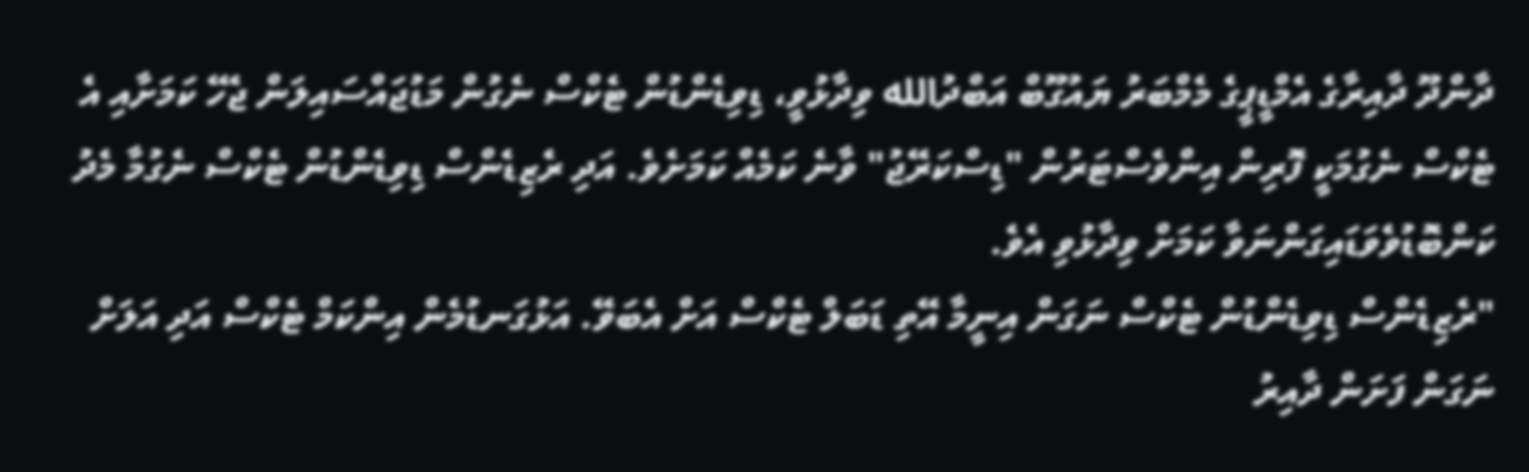ދާންދޫ ދާއިރާގެ އެމްޑީޕީގެ މެމްބަރު ޔައުގޫބް އަބްދުالله ވިދާޅުވީ، ޑިވިޑެންޑުން ޓެކްސް ނެގުން މަޑުޖައްސައިލަން ޖެހޭ ކަމަށާއި އެ ޓެކްސް ނެގުމަކީ ފޮރިން އިންވެސްޓަރުން "ޑިސްކަރޭޖު" ވާނެ ކަމެއް ކަމަށެވެ. އަދި ރެޒިޑެންސް ޑިވިޑެންޑުން ޓެކްސް ނެގުމާ މެދު ކަންބޮޑުވެވަޑައިގަންނަވާ ކަމަށް ވިދާޅުވި އެވެ.
"ރެޒިޑެންސް ޑިވިޑެންޑުން ޓެކްސް ނަގަން އިނީމާ އޭތި ޑަބަލް ޓެކްސް އަށް އެބަވޭ. އަޅުގަނޑުމެން އިންކަމް ޓެކްސް އަދި އަލަށް ނަގަން ފަށަން ދާއިރު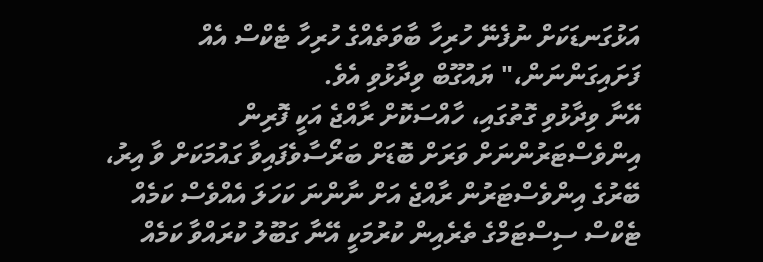އަޅުގަނޑަކަށް ނުފެނޭ ހުރިހާ ބާވަތެއްގެ ހުރިހާ ޓެކްސް އެއް ފަށައިގަންނަން،" ޔައުގޫބް ވިދާޅުވި އެވެ.
އޭނާ ވިދާޅުވި ގޮތުގައި، ހާއްސަކޮށް ރާއްޖެ އަކީ ފޮރިން އިންވެސްޓަރުންނަށް ވަރަށް ބޮޑަށް ބަރޯސާވެފައިވާ ގައުމަކަށް ވާ އިރު، ބޭރުގެ އިންވެސްޓަރުން ރާއްޖެ އަށް ނާންނަ ކަހަލަ އެއްވެސް ކަމެއް ޓެކްސް ސިސްޓަމްގެ ތެރެއިން ކުރުމަކީ އޭނާ ގަބޫލު ކުރައްވާ ކަމެއް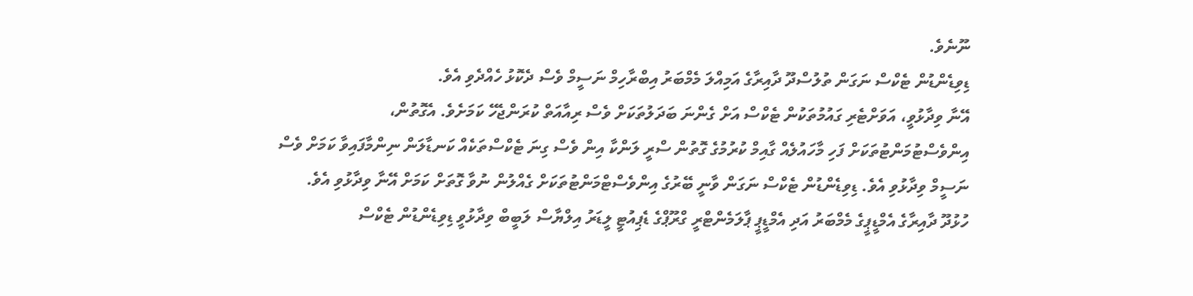ނޫނެވެ.
ޑިވިޑެންޑުން ޓެކްސް ނަގަން ތުލުސްދޫ ދާއިރާގެ އަމިއްލަ މެމްބަރު އިބްރާހިމް ނަސީމް ވެސް ދެކޮޅު ހެއްދެވި އެވެ.
އޭނާ ވިދާޅުވީ، އަވަށްޓެރި ގައުމުތަކުން ޓެކްސް އަށް ގެންނަ ބަދަލުތަކަށް ވެސް ރިއާއަތް ކުރަންޖެހޭ ކަމަށެވެ. އެގޮތުން، އިންވެސްޓުމަންޓުތަކަށް ފަހި މާހައުލެއް ގާއިމް ކުރުމުގެ ގޮތުން ސްރީ ލަންކާ އިން ވެސް ގިނަ ޓެކްސްތަކެއް ކަނޑާލަން ނިންމާފައިވާ ކަމަށް ވެސް ނަސީމް ވިދާޅުވި އެވެ. ޑިވިޑެންޑުން ޓެކްސް ނަގަން ވާނީ ބޭރުގެ އިންވެސްޓްމަންޓުތަކަށް ގެއްލުން ނުވާ ގޮތަށް ކަމަށް އޭނާ ވިދާޅުވި އެވެ.
ހުޅުދޫ ދާއިރާގެ އެމްޑީޕީގެ މެމްބަރު އަދި އެމްޑީޕީ ޕާލަމެންޓްރީ ގްރޫޕްގެ ޑެޕިއުޓީ ލީޑަރު އިލްޔާސް ލަބީބް ވިދާޅުވީ ޑިވިޑެންޑުން ޓެކްސް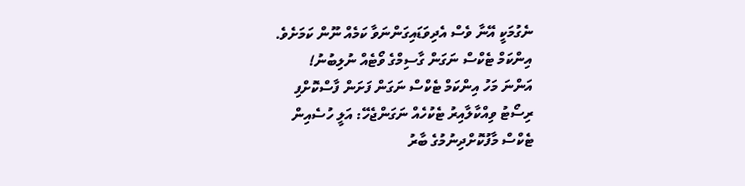ނެގުމަކީ އޭނާ ވެސް އެދިވަޑައިގަންނަވާ ކަމެއް ނޫން ކަމަށެވެ.
އިންކަމް ޓެކްސް ނަގަން ގާސިމްގެ ވޯޓެއް ނުލިބުނު!
އަންނަ މަހު އިންކަމް ޓެކްސް ނަގަން ފަށަން ފާސްކޮށްފި
ރިސޯޓު ވިއްކާލާއިރު ޓެކުހެއް ނަގަންޖެހޭ: އަލީ ހުސެއިން
ޓެކްސް މާފުކޮށްދިނުމުގެ ބާރު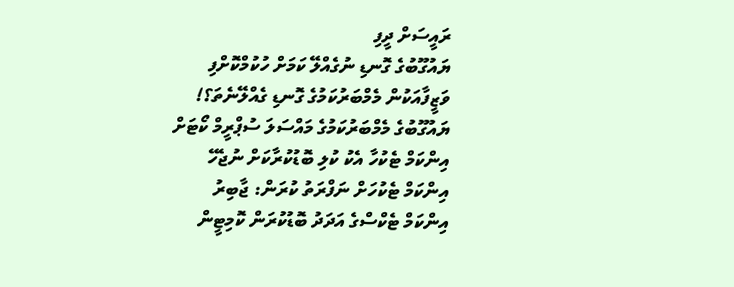ރައީސަށް ދީފި
ޔައުގޫބުގެ ގޮނޑި ނުގެއްލޭ ކަމަށް ހުކުމްކޮށްފި
ވަޒީފާއަކުން މެމްބަރުކަމުގެ ގޮނޑި ގެއްލޭނެތަ؟!
ޔައުގޫބުގެ މެމްބަރުކަމުގެ މައްސަލަ ސުޕްރީމް ކޯޓަށް
އިންކަމް ޓެކުހާ އެކު ކުލި ބޮޑުކުރާކަށް ނުޖެހޭ
އިންކަމް ޓެކުހަށް ނަފްރަތު ކުރަން: ޖާބިރު
އިންކަމް ޓެކްސްގެ އަދަދު ބޮޑުކުރަން ކޮމިޓީން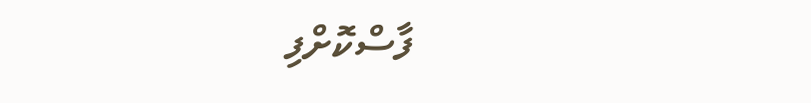ފާސްކޮށްފި